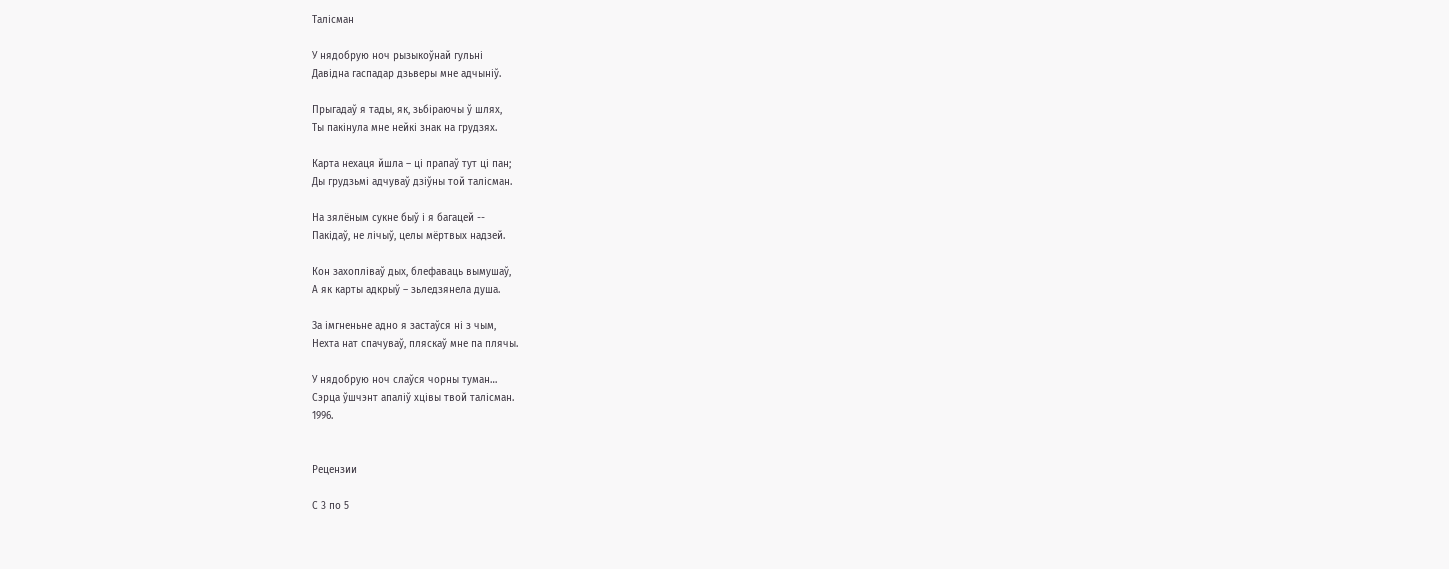Талiсман

У нядобрую ноч рызыкоўнай гульні
Давідна гаспадар дзьверы мне адчыніў.

Прыгадаў я тады, як, зьбіраючы ў шлях,
Ты пакінула мне нейкі знак на грудзях.

Карта нехаця йшла – ці прапаў тут ці пан;
Ды грудзьмі адчуваў дзіўны той талісман.

На зялёным сукне быў і я багацей --
Пакідаў, не лічыў, целы мёртвых надзей.

Кон захопліваў дых, блефаваць вымушаў,
А як карты адкрыў – зьледзянела душа.

За імгненьне адно я застаўся ні з чым,
Нехта нат спачуваў, пляскаў мне па плячы.

У нядобрую ноч слаўся чорны туман…
Сэрца ўшчэнт апаліў хцівы твой талісман.
1996.


Рецензии

С 3 по 5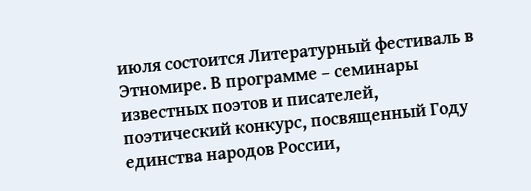июля состоится Литературный фестиваль в Этномире. В программе – семинары известных поэтов и писателей, поэтический конкурс, посвященный Году единства народов России,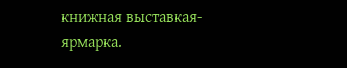книжная выставкая-ярмарка.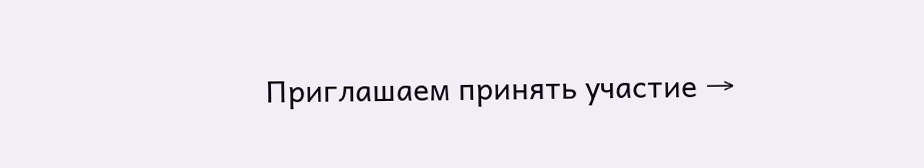Приглашаем принять участие →